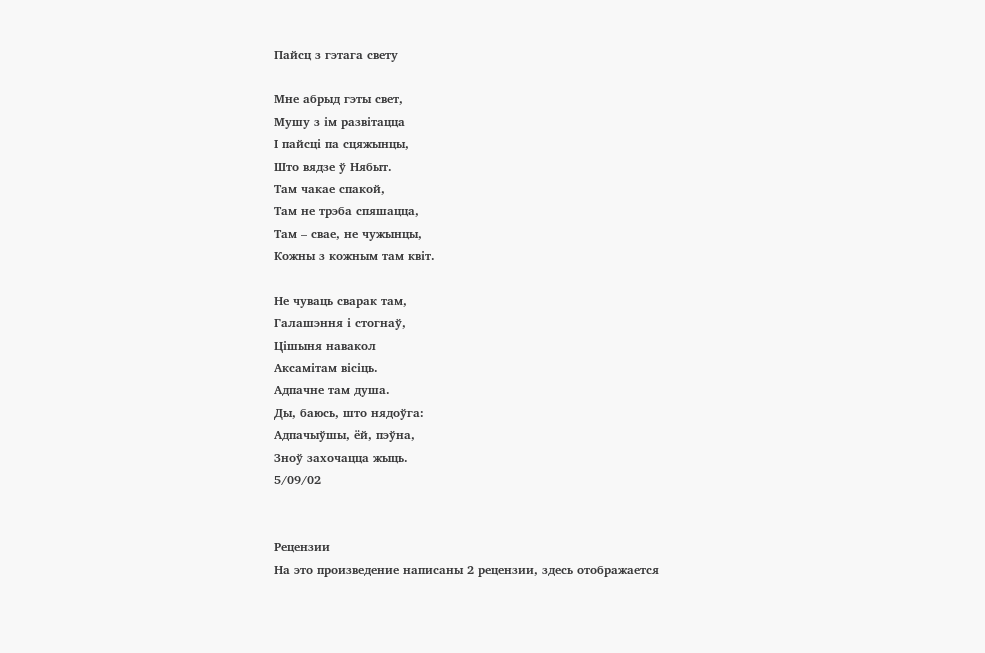Пайсц з гэтага свету

Мне абрыд гэты свет,
Мушу з ім развітацца
І пайсці па сцяжынцы,
Што вядзе ў Нябыт.
Там чакае спакой,
Там не трэба спяшацца,
Там – свае, не чужынцы,
Кожны з кожным там квіт.

Не чуваць сварак там,
Галашэння і стогнаў,
Цішыня навакол
Аксамітам вісіць.
Адпачне там душа.
Ды, баюсь, што нядоўга:
Адпачыўшы, ёй, пэўна,
Зноў захочацца жыць.
5/09/02


Рецензии
На это произведение написаны 2 рецензии, здесь отображается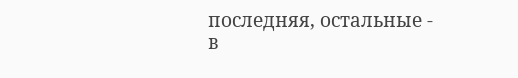последняя, остальные - в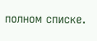полном списке.